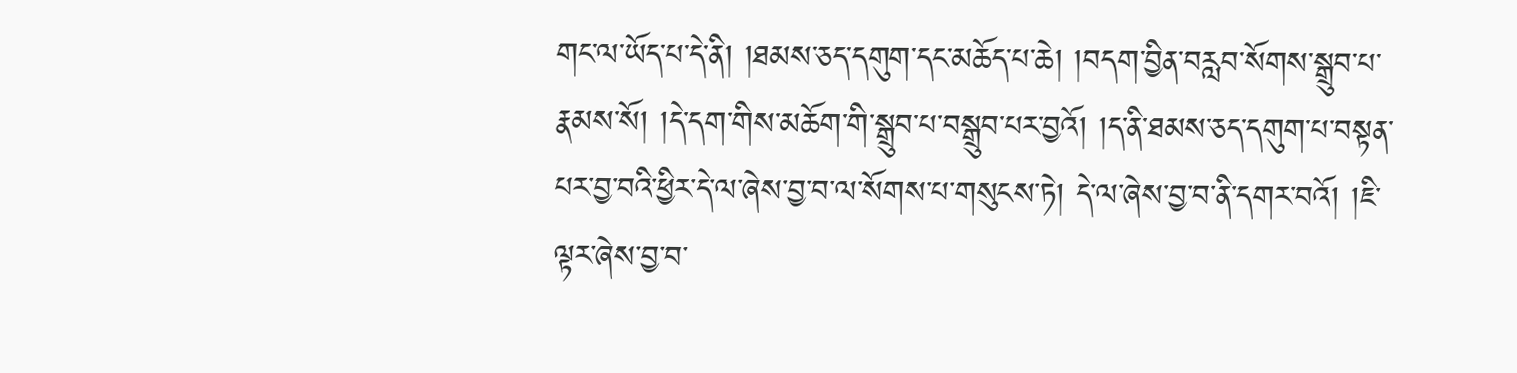གང་ལ་ཡོད་པ་དེ་ནི། །ཐམས་ཅད་དགུག་དང་མཆོད་པ་ཆེ། །བདག་བྱིན་བརླབ་སོགས་སྒྲུབ་པ་རྣམས་སོ། །དེ་དག་གིས་མཆོག་གི་སྒྲུབ་པ་བསྒྲུབ་པར་བྱའོ། །ད་ནི་ཐམས་ཅད་དགུག་པ་བསྟན་པར་བྱ་བའི་ཕྱིར་དེ་ལ་ཞེས་བྱ་བ་ལ་སོགས་པ་གསུངས་ཏེ། དེ་ལ་ཞེས་བྱ་བ་ནི་དགར་བའོ། །ཇི་ལྟར་ཞེས་བྱ་བ་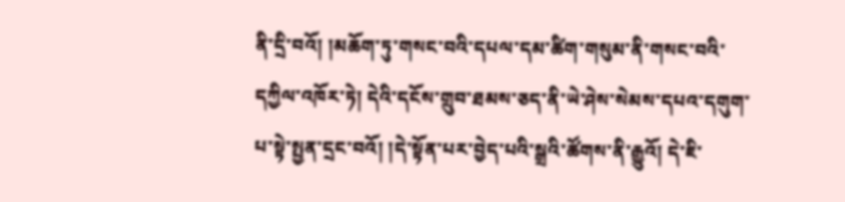ནི་དྲི་བའོ། །མཆོག་ཏུ་གསང་བའི་དཔལ་དམ་ཚིག་གསུམ་ནི་གསང་བའི་དཀྱིལ་འཁོར་ཏེ། དེའི་དངོས་གྲུབ་ཐམས་ཅད་ནི་ཡེ་ཤེས་སེམས་དཔའ་དགུག་པ་སྟེ་སྤྱན་དྲང་བའོ། །དེ་སྟོན་པར་བྱེད་པའི་སྒྲའི་ཚོགས་ནི་རྒྱུའོ། དེ་ཇི་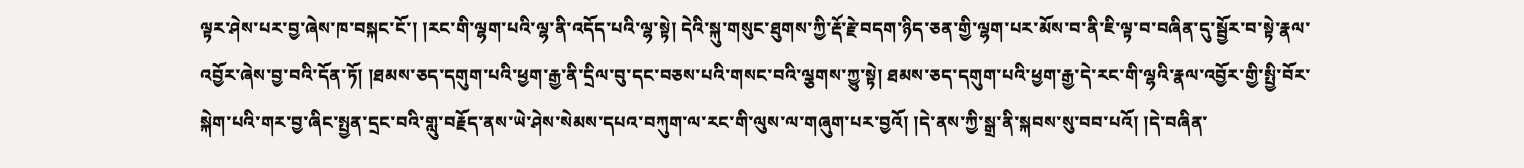ལྟར་ཤེས་པར་བྱ་ཞེས་ཁ་བསྐང་ངོ་། །རང་གི་ལྷག་པའི་ལྷ་ནི་འདོད་པའི་ལྷ་སྟེ། དེའི་སྐུ་གསུང་ཐུགས་ཀྱི་རྡོ་རྗེ་བདག་ཉིད་ཅན་གྱི་ལྷག་པར་མོས་བ་ནི་ཇི་ལྟ་བ་བཞིན་དུ་སྦྱོར་བ་སྟེ་རྣལ་འབྱོར་ཞེས་བྱ་བའི་དོན་ཏོ། །ཐམས་ཅད་དགུག་པའི་ཕྱག་རྒྱ་ནི་དྲིལ་བུ་དང་བཅས་པའི་གསང་བའི་ལྕགས་ཀྱུ་སྟེ། ཐམས་ཅད་དགུག་པའི་ཕྱག་རྒྱ་དེ་རང་གི་ལྷའི་རྣལ་འབྱོར་གྱི་སྤྱི་བོར་སྐེག་པའི་གར་བྱ་ཞིང་སྤྱན་དྲང་བའི་གླུ་བརྗོད་ནས་ཡེ་ཤེས་སེམས་དཔའ་བཀུག་ལ་རང་གི་ལུས་ལ་གཞུག་པར་བྱའོ། །དེ་ནས་ཀྱི་སྒྲ་ནི་སྐབས་སུ་བབ་པའོ། །དེ་བཞིན་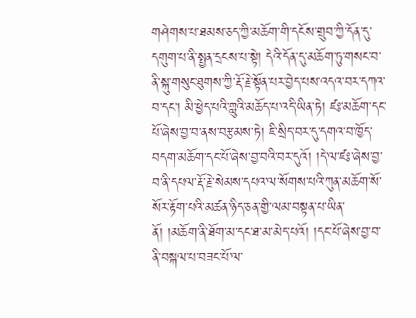གཤེགས་པ་ཐམས་ཅད་ཀྱི་མཆོག་གི་དངོས་གྲུབ་ཀྱི་དོན་དུ་དགུག་པ་ནི་སྤྱན་དྲངས་པ་སྟེ། དེའི་དོན་དུ་མཆོག་ཏུ་གསང་བ་ནི་སྐུ་གསུང་ཐུགས་ཀྱི་རྡོ་རྗེ་སྟོན་པར་བྱེད་པས་འདའ་བར་དཀའ་བ་དང་། མི་ཕྱེད་པའི་གླུའི་མཆོད་པ་འདི་ཡིན་ཏེ། ཛཿ་མཆོག་དང་པོ་ཞེས་བྱ་བ་ནས་བརྩམས་ཏེ། ཇི་སྲིད་བར་དུ་དགའ་བ་ཁྱོད་བདག་མཆོག་དང་པོ་ཞེས་བྱ་བའི་བར་དུའོ། །དེ་ལ་ཛཿ་ཞེས་བྱ་བ་ནི་དཔལ་རྡོ་རྗེ་སེམས་དཔའ་ལ་སོགས་པའི་ཀུན་མཆོག་སོ་སོར་རྟོག་པའི་མཚན་ཉིད་ཅན་གྱི་ལམ་བསྟན་པ་ཡིན་ནོ། །མཆོག་ནི་ཐོག་མ་དང་ཐ་མ་མེད་པའོ། །དང་པོ་ཞེས་བྱ་བ་ནི་བསྐལ་པ་བཟང་པོ་ལ་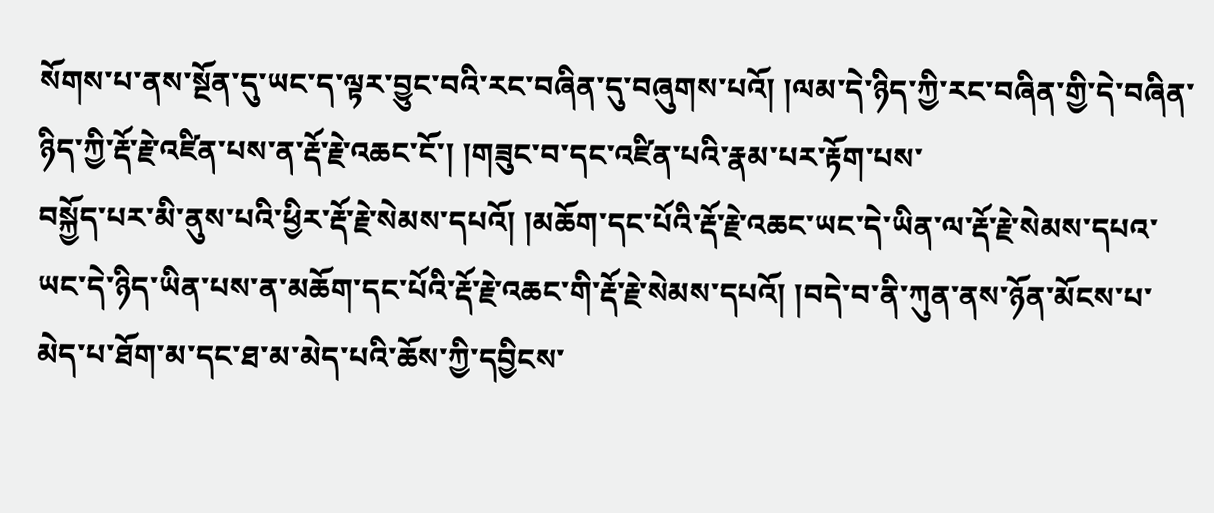སོགས་པ་ནས་སྔོན་དུ་ཡང་ད་ལྟར་བྱུང་བའི་རང་བཞིན་དུ་བཞུགས་པའོ། །ལམ་དེ་ཉིད་ཀྱི་རང་བཞིན་གྱི་དེ་བཞིན་ཉིད་ཀྱི་རྡོ་རྗེ་འཛིན་པས་ན་རྡོ་རྗེ་འཆང་ངོ་། །གཟུང་བ་དང་འཛིན་པའི་རྣམ་པར་རྟོག་པས་
བསྐྱོད་པར་མི་ནུས་པའི་ཕྱིར་རྡོ་རྗེ་སེམས་དཔའོ། །མཆོག་དང་པོའི་རྡོ་རྗེ་འཆང་ཡང་དེ་ཡིན་ལ་རྡོ་རྗེ་སེམས་དཔའ་ཡང་དེ་ཉིད་ཡིན་པས་ན་མཆོག་དང་པོའི་རྡོ་རྗེ་འཆང་གི་རྡོ་རྗེ་སེམས་དཔའོ། །བདེ་བ་ནི་ཀུན་ནས་ཉོན་མོངས་པ་མེད་པ་ཐོག་མ་དང་ཐ་མ་མེད་པའི་ཆོས་ཀྱི་དབྱིངས་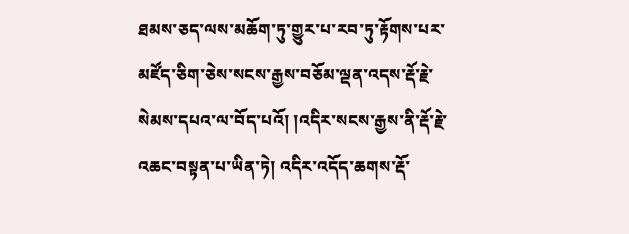ཐམས་ཅད་ལས་མཆོག་ཏུ་གྱུར་པ་རབ་ཏུ་རྟོགས་པར་མཛོད་ཅིག་ཅེས་སངས་རྒྱས་བཅོམ་ལྡན་འདས་རྡོ་རྗེ་སེམས་དཔའ་ལ་བོད་པའོ། །འདིར་སངས་རྒྱས་ནི་རྡོ་རྗེ་འཆང་བསྟན་པ་ཡིན་ཏེ། འདིར་འདོད་ཆགས་རྡོ་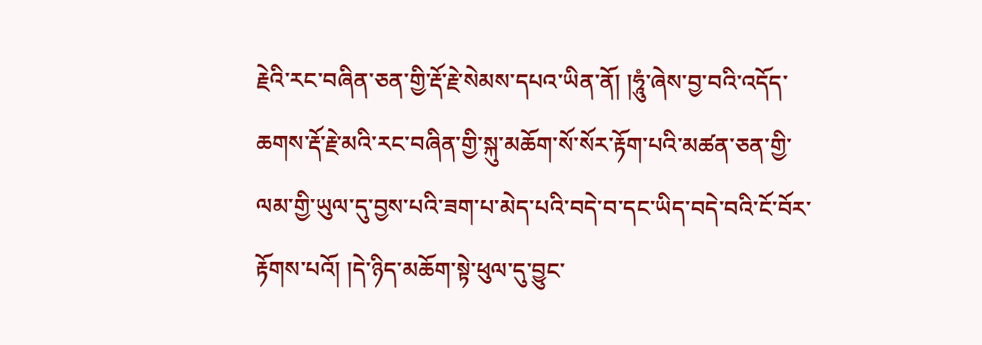རྗེའི་རང་བཞིན་ཅན་གྱི་རྡོ་རྗེ་སེམས་དཔའ་ཡིན་ནོ། །ཧཱུཾ་ཞེས་བྱ་བའི་འདོད་ཆགས་རྡོ་རྗེ་མའི་རང་བཞིན་གྱི་སྐུ་མཆོག་སོ་སོར་རྟོག་པའི་མཚན་ཅན་གྱི་ལམ་གྱི་ཡུལ་དུ་བྱས་པའི་ཟག་པ་མེད་པའི་བདེ་བ་དང་ཡིད་བདེ་བའི་ངོ་བོར་རྟོགས་པའོ། །དེ་ཉིད་མཆོག་སྟེ་ཕུལ་དུ་བྱུང་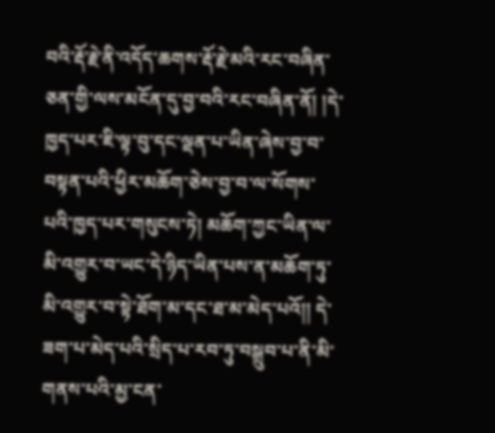བའི་རྡོ་རྗེ་ནི་འདོད་ཆགས་རྡོ་རྗེ་མའི་རང་བཞིན་ཅན་གྱི་ལས་མངོན་དུ་བྱ་བའི་རང་བཞིན་ནོ། །དེ་ཁྱད་པར་ཇི་ལྟ་བུ་དང་ལྡན་པ་ཡིན་ཞེས་བྱ་བ་བསྟན་པའི་ཕྱིར་མཆོག་ཅེས་བྱ་བ་ལ་སོགས་པའི་ཁྱད་པར་གསུངས་ཏེ། མཆོག་ཀྱང་ཡིན་ལ་མི་འགྱུར་བ་ཡང་དེ་ཉིད་ཡིན་པས་ན་མཆོག་ཏུ་མི་འགྱུར་བ་སྟེ་ཐོག་མ་དང་ཐ་མ་མེད་པའོ།། དེ་ཟག་པ་མེད་པའི་སྲིད་པ་རབ་ཏུ་བསྒྲུབ་པ་ནི་མི་གནས་པའི་མྱ་ངན་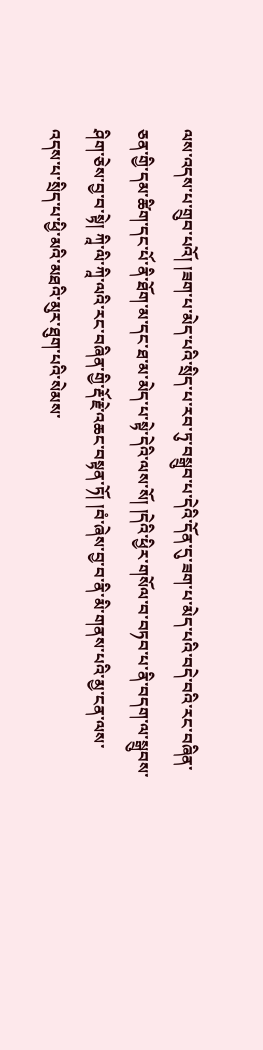ལས་འདས་པ་གྲུབ་པའོ། །ཟག་པ་མེད་པའི་སྲིད་པ་རབ་ཏུ་བསྒྲུབ་པ་དེའི་དོན་དུ་ཟག་པ་མེད་པའི་བདེ་བའི་རང་བཞིན་ཅན་གྱི་དམ་ཚིག་དང་པོ་ནི་ཐོག་མ་དང་ཐ་མ་མེད་པ་སྟེ་དེའི་ལས་སོ། །དེའི་ཕྱིར་གསོལ་བ་བཏབ་པ་ནི་བདག་ལ་སྒྲུབས་ཤིག་ཅེས་བྱ་བ་སྟེ། ཀཱི་ལི་ཀཱི་ལའི་རང་བཞིན་གྱི་རྡོ་རྗེ་འཆང་བསྟན་ཏོ། །བཾ་ཞེས་བྱ་བ་ནི་མི་གནས་པའི་མྱ་ངན་ལས་འདས་པ་སྲིད་པ་ཕྱི་མའི་མཐའི་མུར་ཐུག་པའི་སེམས་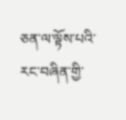ཅན་ལ་ལྟོས་པའི་རང་བཞིན་གྱི་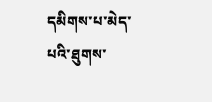དམིགས་པ་མེད་པའི་ཐུགས་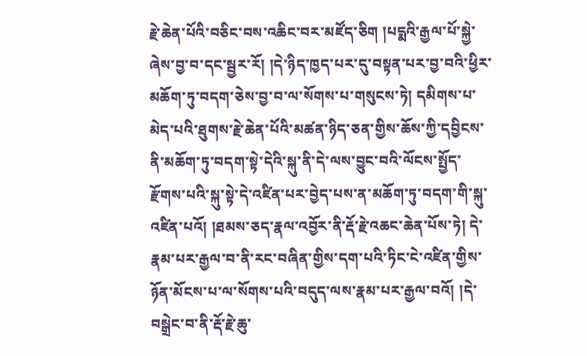རྗེ་ཆེན་པོའི་བཅིང་བས་འཆིང་བར་མཛོད་ཅིག །པདྨའི་རྒྱལ་པོ་སྐྱེ་ཞེས་བྱ་བ་དང་སྦྱར་རོ། །དེ་ཉིད་ཁྱད་པར་དུ་བསྟན་པར་བྱ་བའི་ཕྱིར་མཆོག་ཏུ་བདག་ཅེས་བྱ་བ་ལ་སོགས་པ་གསུངས་ཏེ། དམིགས་པ་མེད་པའི་ཐུགས་རྗེ་ཆེན་པོའི་མཚན་ཉིད་ཅན་གྱིས་ཆོས་ཀྱི་དབྱིངས་
ནི་མཆོག་ཏུ་བདག་སྟེ་དེའི་སྐུ་ནི་དེ་ལས་བྱུང་བའི་ལོངས་སྤྱོད་རྫོགས་པའི་སྐུ་སྟེ་དེ་འཛིན་པར་བྱེད་པས་ན་མཆོག་ཏུ་བདག་གི་སྐུ་འཛིན་པའོ། །ཐམས་ཅད་རྣལ་འབྱོར་ནི་རྡོ་རྗེ་འཆང་ཆེན་པོས་ཏེ། དེ་རྣམ་པར་རྒྱལ་བ་ནི་རང་བཞིན་གྱིས་དག་པའི་ཏིང་ངེ་འཛིན་གྱིས་ཉོན་མོངས་པ་ལ་སོགས་པའི་བདུད་ལས་རྣམ་པར་རྒྱལ་བའོ། །དེ་བསྒྲེང་བ་ནི་རྡོ་རྗེ་ཆུ་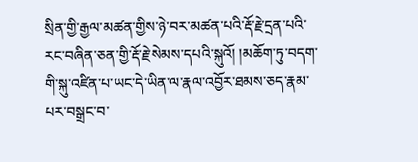སྲིན་གྱི་རྒྱལ་མཚན་གྱིས་ཉེ་བར་མཚན་པའི་རྡོ་རྗེ་དྲན་པའི་རང་བཞིན་ཅན་གྱི་རྡོ་རྗེ་སེམས་དཔའི་སྐུའོ། །མཆོག་ཏུ་བདག་གི་སྐུ་འཛིན་པ་ཡང་དེ་ཡིན་ལ་རྣལ་འབྱོར་ཐམས་ཅད་རྣམ་པར་བསྒྲང་བ་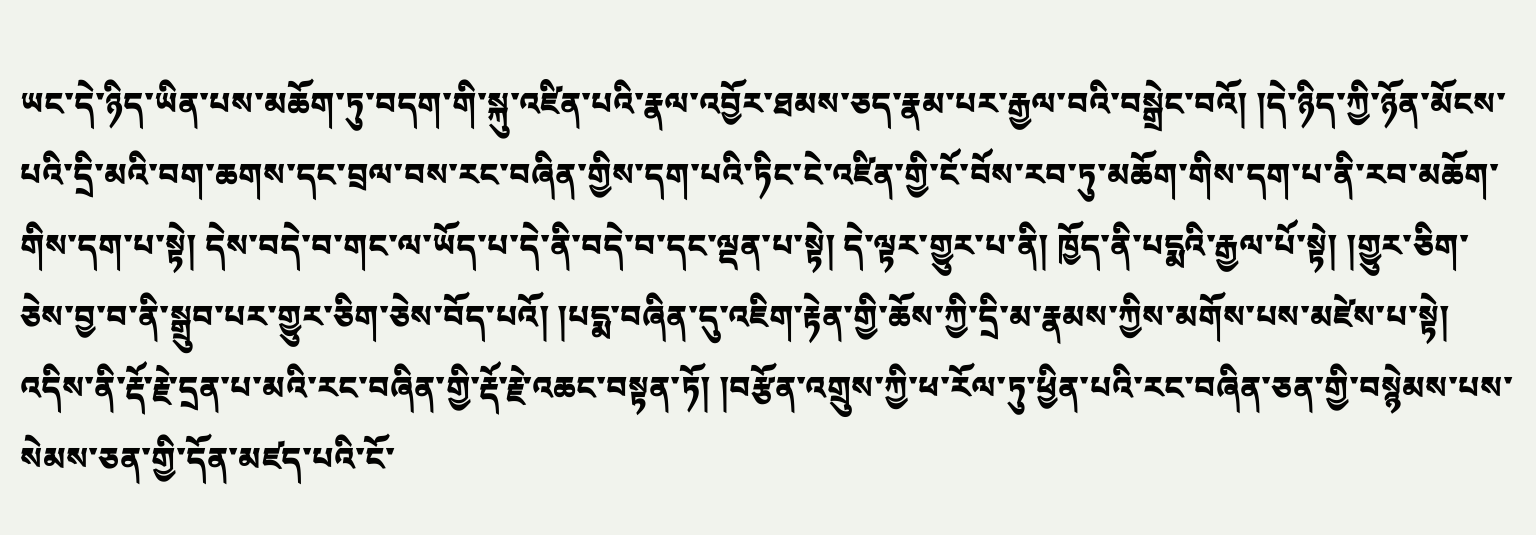ཡང་དེ་ཉིད་ཡིན་པས་མཆོག་ཏུ་བདག་གི་སྐུ་འཛིན་པའི་རྣལ་འབྱོར་ཐམས་ཅད་རྣམ་པར་རྒྱལ་བའི་བསྒྲེང་བའོ། །དེ་ཉིད་ཀྱི་ཉོན་མོངས་པའི་དྲི་མའི་བག་ཆགས་དང་བྲལ་བས་རང་བཞིན་གྱིས་དག་པའི་ཏིང་ངེ་འཛིན་གྱི་ངོ་བོས་རབ་ཏུ་མཆོག་གིས་དག་པ་ནི་རབ་མཆོག་གིས་དག་པ་སྟེ། དེས་བདེ་བ་གང་ལ་ཡོད་པ་དེ་ནི་བདེ་བ་དང་ལྡན་པ་སྟེ། དེ་ལྟར་གྱུར་པ་ནི། ཁྱོད་ནི་པདྨའི་རྒྱལ་པོ་སྟེ། །གྱུར་ཅིག་ཅེས་བྱ་བ་ནི་སྒྲུབ་པར་གྱུར་ཅིག་ཅེས་བོད་པའོ། །པདྨ་བཞིན་དུ་འཇིག་རྟེན་གྱི་ཆོས་ཀྱི་དྲི་མ་རྣམས་ཀྱིས་མགོས་པས་མཛེས་པ་སྟེ། འདིས་ནི་རྡོ་རྗེ་དྲན་པ་མའི་རང་བཞིན་གྱི་རྡོ་རྗེ་འཆང་བསྟན་ཏོ། །བརྩོན་འགྲུས་ཀྱི་ཕ་རོལ་ཏུ་ཕྱིན་པའི་རང་བཞིན་ཅན་གྱི་བསྙེམས་པས་སེམས་ཅན་གྱི་དོན་མཛད་པའི་ངོ་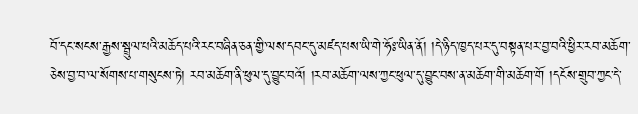བོ་དང་སངས་རྒྱས་སྦྲུལ་པའི་མཆོད་པའི་རང་བཞིན་ཅན་གྱི་ལས་དབང་དུ་མཛད་པས་ཡི་གེ་ཧོཿ་ཡིན་ནོ། །དེ་ཉིད་ཁྱད་པར་དུ་བསྟན་པར་བྱ་བའི་ཕྱིར་རབ་མཆོག་ཅེས་བྱ་བ་ལ་སོགས་པ་གསུངས་ཏེ། རབ་མཆོག་ནི་ཕུལ་དུ་བྱུང་བའོ། །རབ་མཆོག་ལས་ཀྱང་ཕུལ་དུ་བྱུང་བས་ན་མཆོག་གི་མཆོག་གོ །དངོས་གྲུབ་ཀྱང་དེ་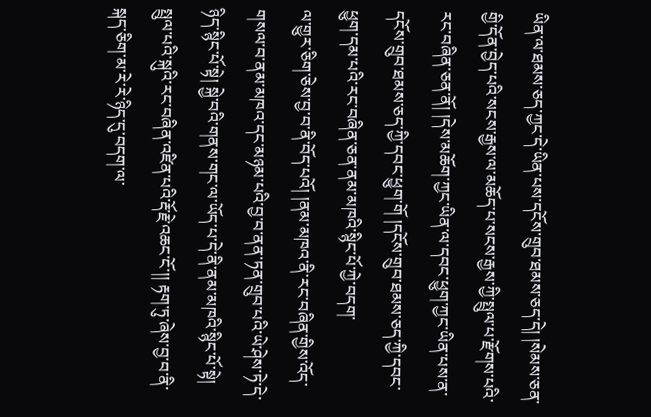ཡིན་ལ་ཐམས་ཅད་ཀྱང་དེ་ཡིན་པས་དངོས་གྲུབ་ཐམས་ཅད་དེ། །སེམས་ཅན་གྱི་དོན་བྱེད་པའི་སངས་རྒྱས་ལ་མཆོད་པ་སངས་རྒྱས་ཀྱི་སྤྲུལ་པ་རྫོགས་པའི་རང་བཞིན་ཅན་ནོ། །དེས་མཆོག་ཀྱང་ཡིན་ལ་དབང་ཕྱུག་ཀྱང་ཡིན་པས་ན་དངོས་གྲུབ་ཐམས་ཅད་ཀྱི་དབང་ཕྱུག་གོ །དངོས་གྲུབ་ཐམས་ཅད་ཀྱི་དབང་ཕྱུག་དམ་པའི་རང་བཞིན་ཅན་ནམ་མཁའི་སྙིང་པོ་ཀྱེ་བདག་
ལ་གྱུར་ཅིག་ཅེས་བྱ་བ་ནི་བོད་པའོ། །ནམ་མཁའ་ནི་རང་བཞིན་གྱིས་འོད་གསལ་བ་ནམ་མཁའ་དང་མཉམ་པའི་བྱ་བ་ནན་ཏན་གྲུབ་པའི་ཡེ་ཤེས་ཏེ་དེ་ཉིད་སྙིང་པོ་སྟེ། སྐྱེ་བའི་གནས་གང་ལ་ཡོད་པ་དེ་ནི་ནམ་མཁའི་སྙིང་པོ་སྟེ། སྤྲུལ་པའི་སྐུའི་རང་བཞིན་འཛིན་པའི་རྡོ་རྗེ་འཆང་ངོ་།། རྟག་ཏུ་ཞེས་བྱ་བ་ནི་སྐད་ཅིག་མ་རེ་རེ་ཉིད་དུ་བདག་ལ་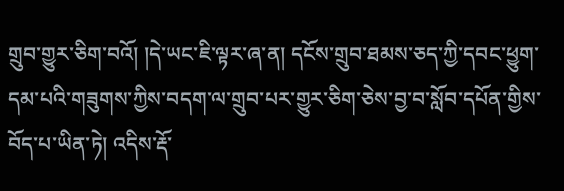གྲུབ་གྱུར་ཅིག་བའོ། །དེ་ཡང་ཇི་ལྟར་ཞ་ན། དངོས་གྲུབ་ཐམས་ཅད་ཀྱི་དབང་ཕྱུག་དམ་པའི་གཟུགས་ཀྱིས་བདག་ལ་གྲུབ་པར་གྱུར་ཅིག་ཅེས་བྱ་བ་སློབ་དཔོན་གྱིས་བོད་པ་ཡིན་ཏེ། འདིས་རྡོ་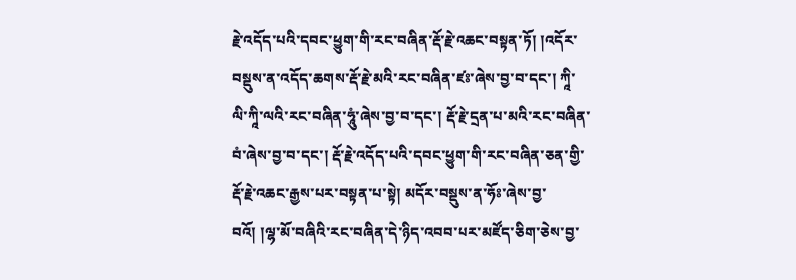རྗེ་འདོད་པའི་དབང་ཕྱུག་གི་རང་བཞིན་རྡོ་རྗེ་འཆང་བསྟན་ཏོ། །འདོར་བསྡུས་ན་འདོད་ཆགས་རྡོ་རྗེ་མའི་རང་བཞིན་ཛཿ་ཞེས་བྱ་བ་དང་། ཀཱི་ལི་ཀཱི་ལའི་རང་བཞིན་ཧཱུཾ་ཞེས་བྱ་བ་དང་། རྡོ་རྗེ་དྲན་པ་མའི་རང་བཞིན་བཾ་ཞེས་བྱ་བ་དང་། རྡོ་རྗེ་འདོད་པའི་དབང་ཕྱུག་གི་རང་བཞིན་ཅན་གྱི་རྡོ་རྗེ་འཆང་རྒྱས་པར་བསྟན་པ་སྟེ། མདོར་བསྡུས་ན་ཧོཿ་ཞེས་བྱ་བའོ། །ལྷ་མོ་བཞིའི་རང་བཞིན་དེ་ཉིད་འབབ་པར་མཛོད་ཅིག་ཅེས་བྱ་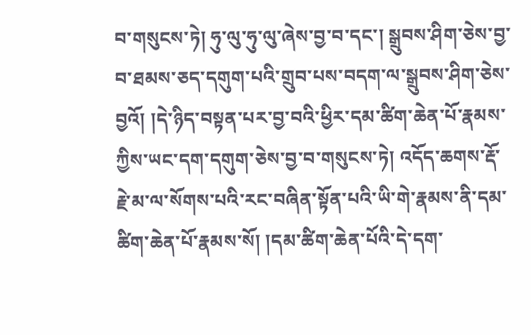བ་གསུངས་ཏེ། ཧུ་ལུ་ཧུ་ལུ་ཞེས་བྱ་བ་དང་། སྒྲུབས་ཤིག་ཅེས་བྱ་བ་ཐམས་ཅད་དགུག་པའི་གྲུབ་པས་བདག་ལ་སྒྲུབས་ཤིག་ཅེས་བྱའོ། །དེ་ཉིད་བསྟན་པར་བྱ་བའི་ཕྱིར་དམ་ཚིག་ཆེན་པོ་རྣམས་ཀྱིས་ཡང་དག་དགུག་ཅེས་བྱ་བ་གསུངས་ཏེ། འདོད་ཆགས་རྡོ་རྗེ་མ་ལ་སོགས་པའི་རང་བཞིན་སྟོན་པའི་ཡི་གེ་རྣམས་ནི་དམ་ཚིག་ཆེན་པོ་རྣམས་སོ། །དམ་ཚིག་ཆེན་པོའི་དེ་དག་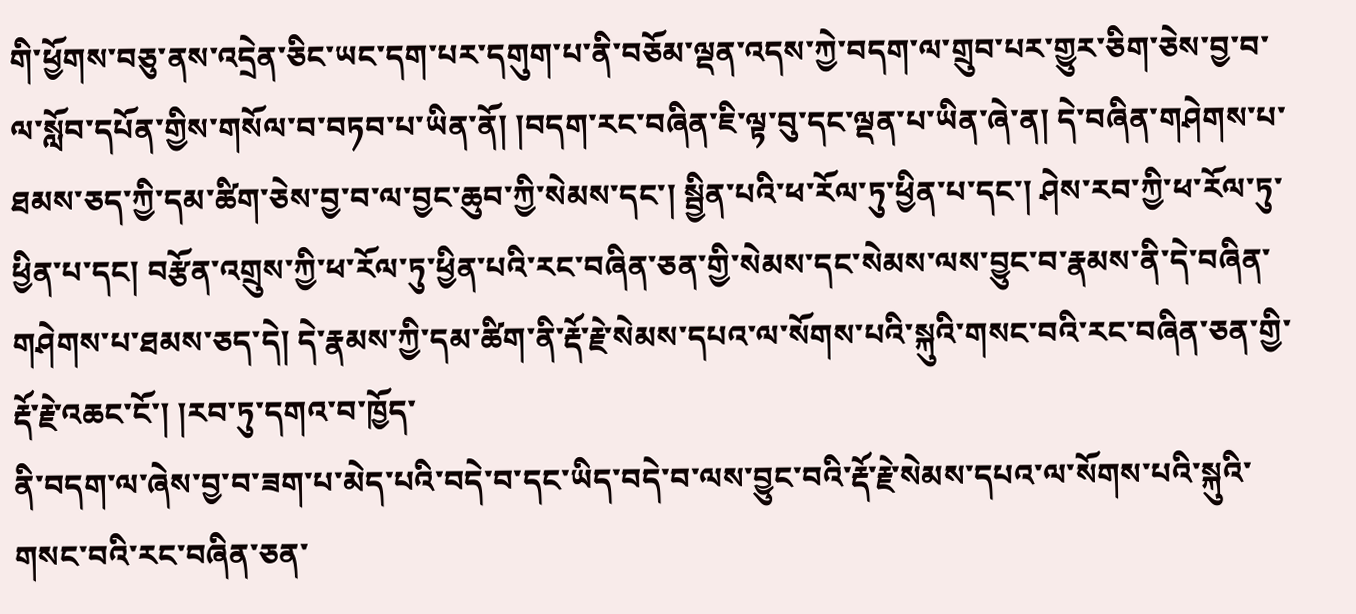གི་ཕྱོགས་བཅུ་ནས་འདྲེན་ཅིང་ཡང་དག་པར་དགུག་པ་ནི་བཅོམ་ལྡན་འདས་ཀྱེ་བདག་ལ་གྲུབ་པར་གྱུར་ཅིག་ཅེས་བྱ་བ་ལ་སློབ་དཔོན་གྱིས་གསོལ་བ་བཏབ་པ་ཡིན་ནོ། །བདག་རང་བཞིན་ཇི་ལྟ་བུ་དང་ལྡན་པ་ཡིན་ཞེ་ན། དེ་བཞིན་གཤེགས་པ་ཐམས་ཅད་ཀྱི་དམ་ཚིག་ཅེས་བྱ་བ་ལ་བྱང་ཆུབ་ཀྱི་སེམས་དང་། སྦྱིན་པའི་ཕ་རོལ་ཏུ་ཕྱིན་པ་དང་། ཤེས་རབ་ཀྱི་ཕ་རོལ་ཏུ་ཕྱིན་པ་དང། བརྩོན་འགྲུས་ཀྱི་ཕ་རོལ་ཏུ་ཕྱིན་པའི་རང་བཞིན་ཅན་གྱི་སེམས་དང་སེམས་ལས་བྱུང་བ་རྣམས་ནི་དེ་བཞིན་གཤེགས་པ་ཐམས་ཅད་དེ། དེ་རྣམས་ཀྱི་དམ་ཚིག་ནི་རྡོ་རྗེ་སེམས་དཔའ་ལ་སོགས་པའི་སྐུའི་གསང་བའི་རང་བཞིན་ཅན་གྱི་རྡོ་རྗེ་འཆང་ངོ་། །རབ་ཏུ་དགའ་བ་ཁྱོད་
ནི་བདག་ལ་ཞེས་བྱ་བ་ཟག་པ་མེད་པའི་བདེ་བ་དང་ཡིད་བདེ་བ་ལས་བྱུང་བའི་རྡོ་རྗེ་སེམས་དཔའ་ལ་སོགས་པའི་སྐུའི་གསང་བའི་རང་བཞིན་ཅན་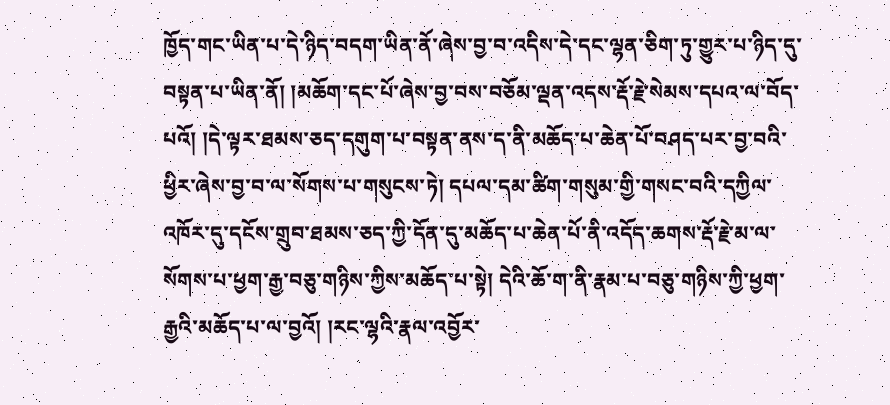ཁྱོད་གང་ཡིན་པ་དེ་ཉིད་བདག་ཡིན་ནོ་ཞེས་བྱ་བ་འདིས་དེ་དང་ལྷན་ཅིག་ཏུ་གྱུར་པ་ཉིད་དུ་བསྟན་པ་ཡིན་ནོ། །མཆོག་དང་པོ་ཞེས་བྱ་བས་བཅོམ་ལྡན་འདས་རྡོ་རྗེ་སེམས་དཔའ་ལ་བོད་པའོ། །དེ་ལྟར་ཐམས་ཅད་དགུག་པ་བསྟན་ནས་ད་ནི་མཆོད་པ་ཆེན་པོ་བཤད་པར་བྱ་བའི་ཕྱིར་ཞེས་བྱ་བ་ལ་སོགས་པ་གསུངས་ཏེ། དཔལ་དམ་ཚིག་གསུམ་གྱི་གསང་བའི་དཀྱིལ་འཁོར་དུ་དངོས་གྲུབ་ཐམས་ཅད་ཀྱི་དོན་དུ་མཆོད་པ་ཆེན་པོ་ནི་འདོད་ཆགས་རྡོ་རྗེ་མ་ལ་སོགས་པ་ཕྱག་རྒྱ་བཅུ་གཉིས་ཀྱིས་མཆོད་པ་སྟེ། དེའི་ཆོ་ག་ནི་རྣམ་པ་བཅུ་གཉིས་ཀྱི་ཕྱག་རྒྱའི་མཆོད་པ་ལ་བྱའོ། །རང་ལྷའི་རྣལ་འབྱོར་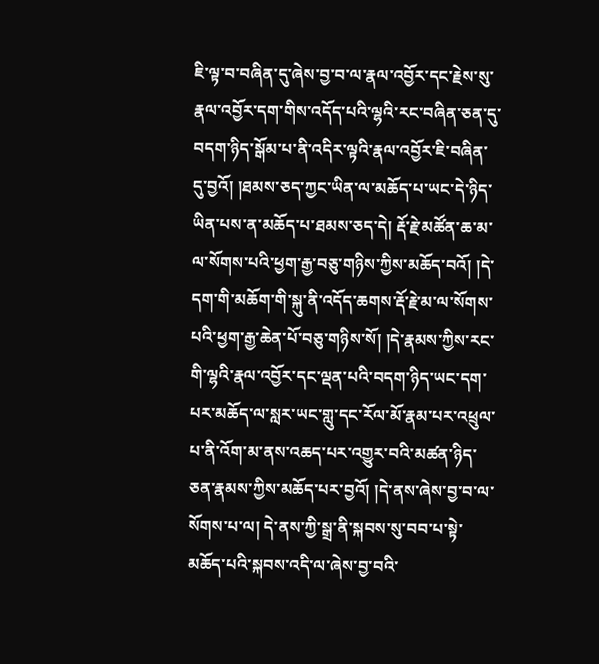ཇི་ལྟ་བ་བཞིན་དུ་ཞེས་བྱ་བ་ལ་རྣལ་འབྱོར་དང་རྗེས་སུ་རྣལ་འབྱོར་དག་གིས་འདོད་པའི་ལྷའི་རང་བཞིན་ཅན་དུ་བདག་ཉིད་སྒོམ་པ་ནི་འདིར་ལྟའི་རྣལ་འབྱོར་ཇི་བཞིན་དུ་བྱའོ། །ཐམས་ཅད་ཀྱང་ཡིན་ལ་མཆོད་པ་ཡང་དེ་ཉིད་ཡིན་པས་ན་མཆོད་པ་ཐམས་ཅད་དེ། རྡོ་རྗེ་མཚོན་ཆ་མ་ལ་སོགས་པའི་ཕྱག་རྒྱ་བཅུ་གཉིས་ཀྱིས་མཆོད་བའོ། །དེ་དག་གི་མཆོག་གི་སྐུ་ནི་འདོད་ཆགས་རྡོ་རྗེ་མ་ལ་སོགས་པའི་ཕྱག་རྒྱ་ཆེན་པོ་བཅུ་གཉིས་སོ། །དེ་རྣམས་ཀྱིས་རང་གི་ལྷའི་རྣལ་འབྱོར་དང་ལྡན་པའི་བདག་ཉིད་ཡང་དག་པར་མཆོད་ལ་སླར་ཡང་གླུ་དང་རོལ་མོ་རྣམ་པར་འཕྲུལ་པ་ནི་འོག་མ་ནས་འཆད་པར་འགྱུར་བའི་མཚན་ཉིད་ཅན་རྣམས་ཀྱིས་མཆོད་པར་བྱའོ། །དེ་ནས་ཞེས་བྱ་བ་ལ་སོགས་པ་ལ། དེ་ནས་ཀྱི་སྒྲ་ནི་སྐབས་སུ་བབ་པ་སྟེ་མཆོད་པའི་སྐབས་འདི་ལ་ཞེས་བྱ་བའི་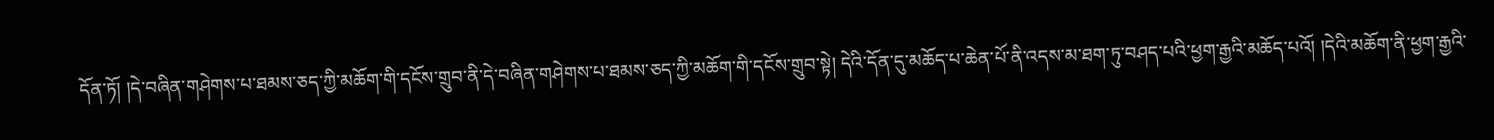དོན་ཏོ། །དེ་བཞིན་གཤེགས་པ་ཐམས་ཅད་ཀྱི་མཆོག་གི་དངོས་གྲུབ་ནི་དེ་བཞིན་གཤེགས་པ་ཐམས་ཅད་ཀྱི་མཆོག་གི་དངོས་གྲུབ་སྟེ། དེའི་དོན་དུ་མཆོད་པ་ཆེན་པོ་ནི་འདས་མ་ཐག་ཏུ་བཤད་པའི་ཕྱག་རྒྱའི་མཆོད་པའོ། །དེའི་མཆོག་ནི་ཕྱག་རྒྱའི་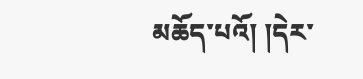མཆོད་པའོ། །དེར་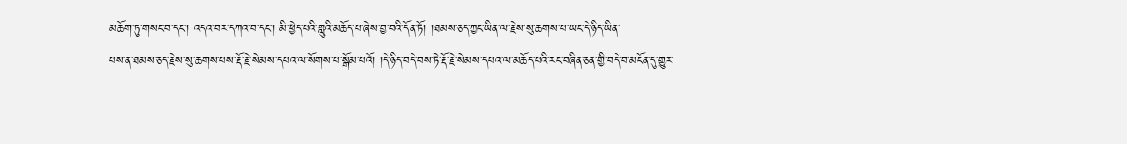མཆོག་ཏུ་གསང་བ་དང་། འདའ་བར་དཀའ་བ་དང་། མི་ཕྱེད་པའི་གླུའི་མཆོད་པ་ཞེས་བྱ་བའི་དོན་ཏོ། །ཐམས་ཅད་ཀྱང་ཡིན་ལ་རྗེས་སུ་ཆགས་པ་ཡང་དེ་ཉིད་ཡིན་
པས་ན་ཐམས་ཅད་རྗེས་སུ་ཆགས་པས་རྡོ་རྗེ་སེམས་དཔའ་ལ་སོགས་པ་སྒོམ་པའོ། །དེ་ཉིད་བདེ་བས་ཏེ་རྡོ་རྗེ་སེམས་དཔའ་ལ་མཆོད་པའི་རང་བཞིན་ཅན་གྱི་བདེ་བ་མངོན་དུ་གྱུར་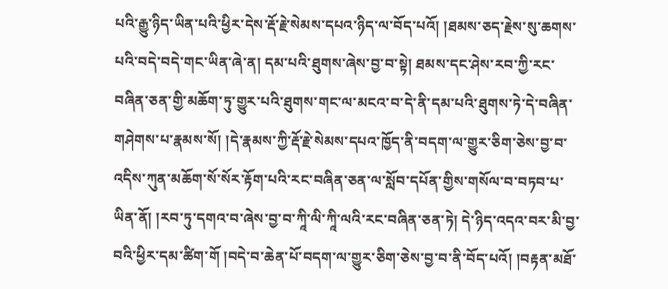པའི་རྒྱུ་ཉིད་ཡིན་པའི་ཕྱིར་དེས་རྡོ་རྗེ་སེམས་དཔའ་ཉིད་ལ་བོད་པའོ། །ཐམས་ཅད་རྗེས་སུ་ཆགས་པའི་བདེ་བདེ་གང་ཡིན་ཞེ་ན། དམ་པའི་ཐུགས་ཞེས་བྱ་བ་སྟེ། ཐམས་དང་ཤེས་རབ་ཀྱི་རང་བཞིན་ཅན་གྱི་མཆོག་ཏུ་གྱུར་པའི་ཐུགས་གང་ལ་མངའ་བ་དེ་ནི་དམ་པའི་ཐུགས་ཏེ་དེ་བཞིན་གཤེགས་པ་རྣམས་སོ། །དེ་རྣམས་ཀྱི་རྡོ་རྗེ་སེམས་དཔའ་ཁྱོད་ནི་བདག་ལ་གྱུར་ཅིག་ཅེས་བྱ་བ་འདིས་ཀུན་མཆོག་སོ་སོར་རྟོག་པའི་རང་བཞིན་ཅན་ལ་སློབ་དཔོན་གྱིས་གསོལ་བ་བཏབ་པ་ཡིན་ནོ། །རབ་ཏུ་དགའ་བ་ཞེས་བྱ་བ་ཀཱི་ལི་ཀཱི་ལའི་རང་བཞིན་ཅན་ཏེ། དེ་ཉིད་འདའ་བར་མི་བྱ་བའི་ཕྱིར་དམ་ཚིག་གོ །བདེ་བ་ཆེན་པོ་བདག་ལ་གྱུར་ཅིག་ཅེས་བྱ་བ་ནི་བོད་པའོ། །བརྟན་མཐོ་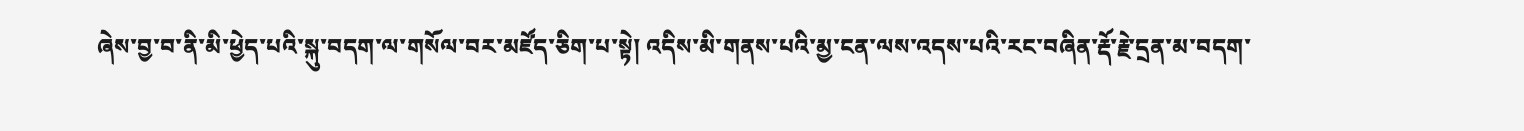ཞེས་བྱ་བ་ནི་མི་ཕྱེད་པའི་སྐུ་བདག་ལ་གསོལ་བར་མཛོད་ཅིག་པ་སྟེ། འདིས་མི་གནས་པའི་མྱ་ངན་ལས་འདས་པའི་རང་བཞིན་རྡོ་རྗེ་དྲན་མ་བདག་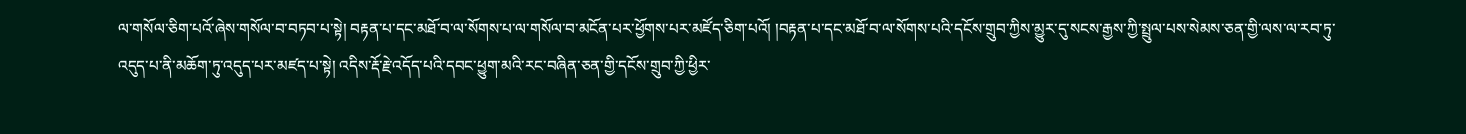ལ་གསོལ་ཅིག་པའོ་ཞེས་གསོལ་བ་བཏབ་པ་སྟེ། བརྟན་པ་དང་མཐོ་བ་ལ་སོགས་པ་ལ་གསོལ་བ་མངོན་པར་ཕྱོགས་པར་མཛོད་ཅིག་པའོ། །བརྟན་པ་དང་མཐོ་བ་ལ་སོགས་པའི་དངོས་གྲུབ་ཀྱིས་མྱུར་དུ་སངས་རྒྱས་ཀྱི་སྤྲུལ་པས་སེམས་ཅན་གྱི་ལས་ལ་རབ་ཏུ་འདུད་པ་ནི་མཆོག་ཏུ་འདུད་པར་མཛད་པ་སྟེ། འདིས་རྡོ་རྗེ་འདོད་པའི་དབང་ཕྱུག་མའི་རང་བཞིན་ཅན་གྱི་དངོས་གྲུབ་ཀྱི་ཕྱིར་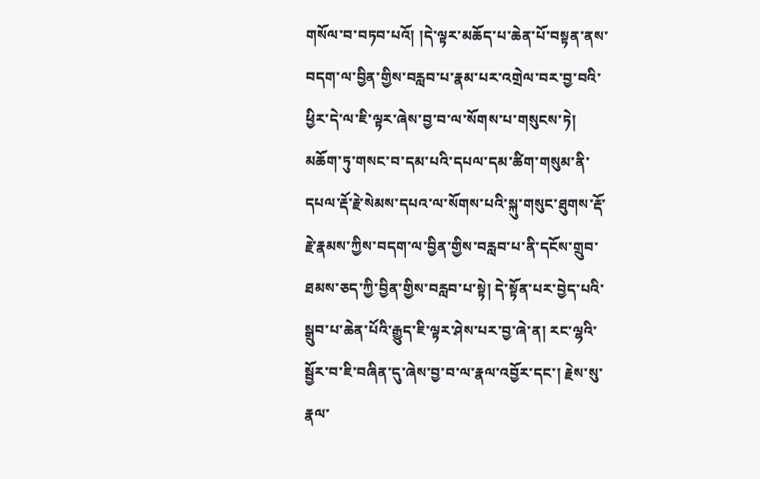གསོལ་བ་བཏབ་པའོ། །དེ་ལྟར་མཆོད་པ་ཆེན་པོ་བསྟན་ནས་བདག་ལ་བྱིན་གྱིས་བརླབ་པ་རྣམ་པར་འགྲེལ་བར་བྱ་བའི་ཕྱིར་དེ་ལ་ཇི་ལྟར་ཞེས་བྱ་བ་ལ་སོགས་པ་གསུངས་ཏེ། མཆོག་ཏུ་གསང་བ་དམ་པའི་དཔལ་དམ་ཚིག་གསུམ་ནི་དཔལ་རྡོ་རྗེ་སེམས་དཔའ་ལ་སོགས་པའི་སྐུ་གསུང་ཐུགས་རྡོ་རྗེ་རྣམས་ཀྱིས་བདག་ལ་བྱིན་གྱིས་བརླབ་པ་ནི་དངོས་གྲུབ་ཐམས་ཅད་ཀྱི་བྱིན་གྱིས་བརླབ་པ་སྟེ། དེ་སྟོན་པར་བྱེད་པའི་སྒྲུབ་པ་ཆེན་པོའི་རྒྱུད་ཇི་ལྟར་ཤེས་པར་བྱ་ཞེ་ན། རང་ལྷའི་སྦྱོར་བ་ཇི་བཞིན་དུ་ཞེས་བྱ་བ་ལ་རྣལ་འབྱོར་དང་། རྗེས་སུ་རྣལ་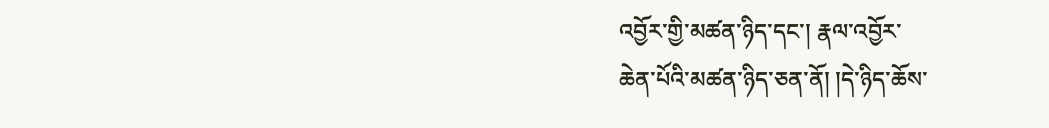འབྱོར་གྱི་མཚན་ཉིད་དང་། རྣལ་འབྱོར་
ཆེན་པོའི་མཚན་ཉིད་ཅན་ནོ། །དེ་ཉིད་ཆོས་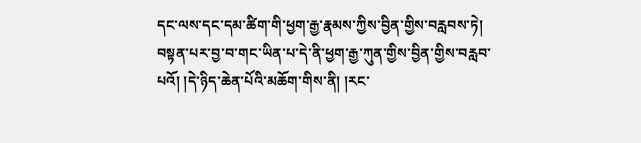དང་ལས་དང་དམ་ཚིག་གི་ཕྱག་རྒྱ་རྣམས་ཀྱིས་བྱིན་གྱིས་བརླབས་ཏེ། བསྟན་པར་བྱ་བ་གང་ཡིན་པ་དེ་ནི་ཕྱག་རྒྱ་ཀུན་གྱིས་བྱིན་གྱིས་བརླབ་པའོ། །དེ་ཉིད་ཆེན་པོའི་མཆོག་གིས་ནི། །རང་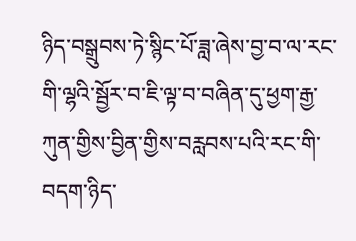ཉིད་བསྒྲུབས་ཏེ་སྙིང་པོ་ཟླ་ཞེས་བྱ་བ་ལ་རང་གི་ལྷའི་སྦྱོར་བ་ཇི་ལྟ་བ་བཞིན་དུ་ཕྱག་རྒྱ་ཀུན་གྱིས་བྱིན་གྱིས་བརླབས་པའི་རང་གི་བདག་ཉིད་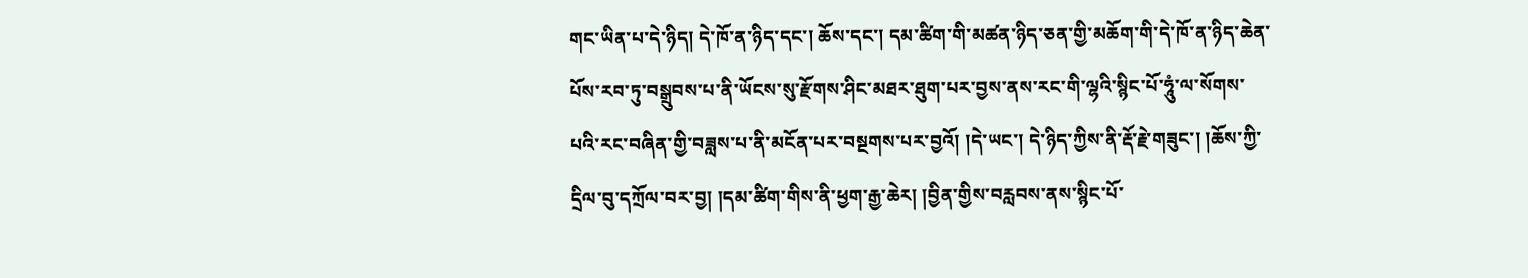གང་ཡིན་པ་དེ་ཉིད། དེ་ཁོ་ན་ཉིད་དང་། ཆོས་དང་། དམ་ཚིག་གི་མཚན་ཉིད་ཅན་གྱི་མཆོག་གི་དེ་ཁོ་ན་ཉིད་ཆེན་པོས་རབ་ཏུ་བསྒྲུབས་པ་ནི་ཡོངས་སུ་རྫོགས་ཤིང་མཐར་ཐུག་པར་བྱས་ནས་རང་གི་ལྷའི་སྙིང་པོ་ཧཱུཾ་ལ་སོགས་པའི་རང་བཞིན་གྱི་བཟླས་པ་ནི་མངོན་པར་བསྔགས་པར་བྱའོ། །དེ་ཡང་། དེ་ཉིད་ཀྱིས་ནི་རྡོ་རྗེ་གཟུང་། །ཆོས་ཀྱི་དྲིལ་བུ་དཀྲོལ་བར་བྱ། །དམ་ཚིག་གིས་ནི་ཕྱག་རྒྱ་ཆེར། །བྱིན་གྱིས་བརླབས་ནས་སྙིང་པོ་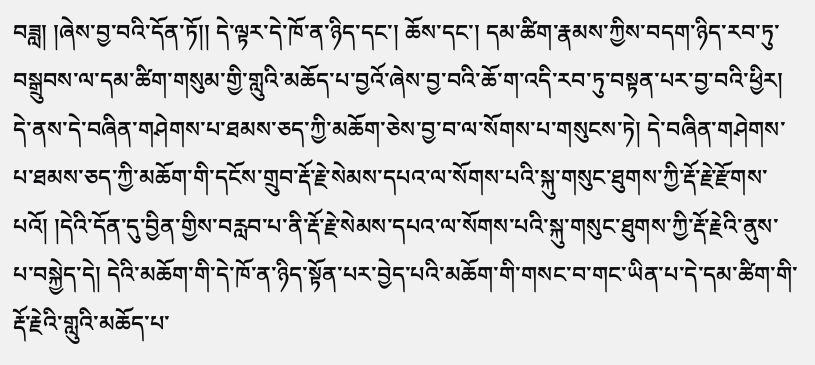བཟླ། །ཞེས་བྱ་བའི་དོན་ཏོ།། དེ་ལྟར་དེ་ཁོ་ན་ཉིད་དང་། ཆོས་དང་། དམ་ཚིག་རྣམས་ཀྱིས་བདག་ཉིད་རབ་ཏུ་བསྒྲུབས་ལ་དམ་ཚིག་གསུམ་གྱི་གླུའི་མཆོད་པ་བྱའོ་ཞེས་བྱ་བའི་ཆོ་ག་འདི་རབ་ཏུ་བསྟན་པར་བྱ་བའི་ཕྱིར། དེ་ནས་དེ་བཞིན་གཤེགས་པ་ཐམས་ཅད་ཀྱི་མཆོག་ཅེས་བྱ་བ་ལ་སོགས་པ་གསུངས་ཏེ། དེ་བཞིན་གཤེགས་པ་ཐམས་ཅད་ཀྱི་མཆོག་གི་དངོས་གྲུབ་རྡོ་རྗེ་སེམས་དཔའ་ལ་སོགས་པའི་སྐུ་གསུང་ཐུགས་ཀྱི་རྡོ་རྗེ་རྫོགས་པའོ། །དེའི་དོན་དུ་བྱིན་གྱིས་བརླབ་པ་ནི་རྡོ་རྗེ་སེམས་དཔའ་ལ་སོགས་པའི་སྐུ་གསུང་ཐུགས་ཀྱི་རྡོ་རྗེའི་ནུས་པ་བསྐྱེད་དེ། དེའི་མཆོག་གི་དེ་ཁོ་ན་ཉིད་སྟོན་པར་བྱེད་པའི་མཆོག་གི་གསང་བ་གང་ཡིན་པ་དེ་དམ་ཚིག་གི་རྡོ་རྗེའི་གླུའི་མཆོད་པ་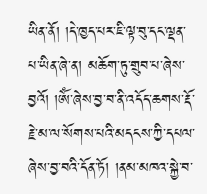ཡིན་ནོ། །དེ་ཁྱད་པར་ཇི་ལྟ་བུ་དང་ལྡན་པ་ཡིན་ཞེ་ན། མཆོག་ཏུ་གྲུབ་པ་ཞེས་བྱའོ། །ཨོཾ་ཞེས་བྱ་བ་ནི་འདོད་ཆགས་རྡོ་རྗེ་མ་ལ་སོགས་པའི་མདངས་ཀྱི་དཔལ་ཞེས་བྱ་བའི་དོན་ཏོ། །ནམ་མཁའ་སྐྱེ་བ་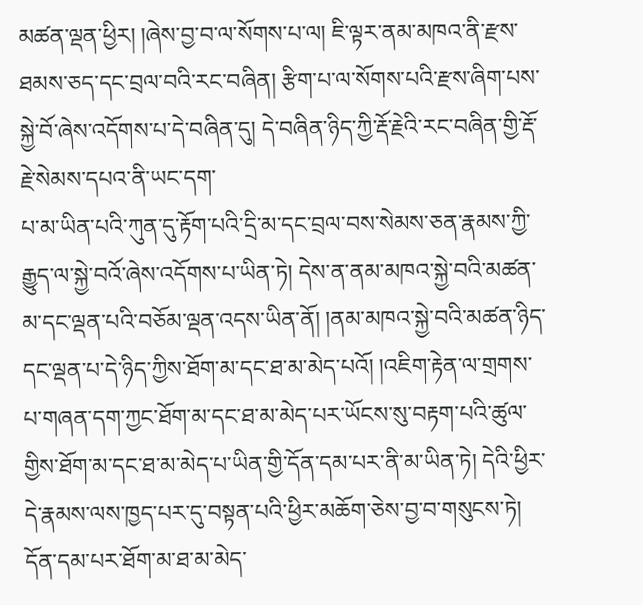མཚན་ལྡན་ཕྱིར། །ཞེས་བྱ་བ་ལ་སོགས་པ་ལ། ཇི་ལྟར་ནམ་མཁའ་ནི་རྫས་ཐམས་ཅད་དང་བྲལ་བའི་རང་བཞིན། རྩིག་པ་ལ་སོགས་པའི་རྫས་ཞིག་པས་སྐྱེ་བོ་ཞེས་འདོགས་པ་དེ་བཞིན་དུ། དེ་བཞིན་ཉིད་ཀྱི་རྡོ་རྗེའི་རང་བཞིན་གྱི་རྡོ་རྗེ་སེམས་དཔའ་ནི་ཡང་དག་
པ་མ་ཡིན་པའི་ཀུན་དུ་རྟོག་པའི་དྲི་མ་དང་བྲལ་བས་སེམས་ཅན་རྣམས་ཀྱི་རྒྱུད་ལ་སྐྱེ་བའོ་ཞེས་འདོགས་པ་ཡིན་ཏེ། དེས་ན་ནམ་མཁའ་སྐྱེ་བའི་མཚན་མ་དང་ལྡན་པའི་བཅོམ་ལྡན་འདས་ཡིན་ནོ། །ནམ་མཁའ་སྐྱེ་བའི་མཚན་ཉིད་དང་ལྡན་པ་དེ་ཉིད་ཀྱིས་ཐོག་མ་དང་ཐ་མ་མེད་པའོ། །འཇིག་རྟེན་ལ་གྲགས་པ་གཞན་དག་ཀྱང་ཐོག་མ་དང་ཐ་མ་མེད་པར་ཡོངས་སུ་བརྟག་པའི་ཚུལ་གྱིས་ཐོག་མ་དང་ཐ་མ་མེད་པ་ཡིན་གྱི་དོན་དམ་པར་ནི་མ་ཡིན་ཏེ། དེའི་ཕྱིར་དེ་རྣམས་ལས་ཁྱད་པར་དུ་བསྟན་པའི་ཕྱིར་མཆོག་ཅེས་བྱ་བ་གསུངས་ཏེ། དོན་དམ་པར་ཐོག་མ་ཐ་མ་མེད་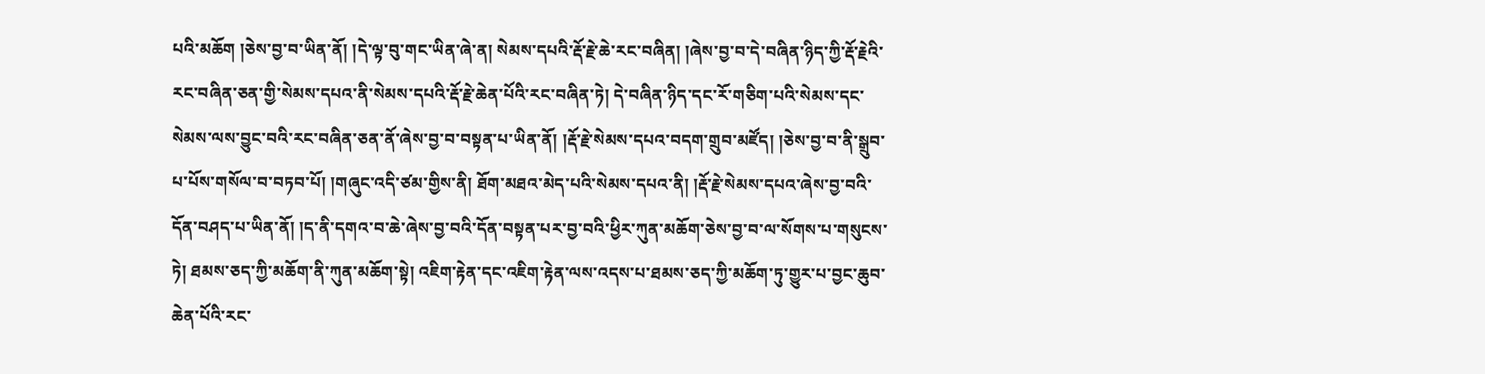པའི་མཆོག །ཅེས་བྱ་བ་ཡིན་ནོ། །དེ་ལྟ་བུ་གང་ཡིན་ཞེ་ན། སེམས་དཔའི་རྡོ་རྗེ་ཆེ་རང་བཞིན། །ཞེས་བྱ་བ་དེ་བཞིན་ཉིད་ཀྱི་རྡོ་རྗེའི་རང་བཞིན་ཅན་གྱི་སེམས་དཔའ་ནི་སེམས་དཔའི་རྡོ་རྗེ་ཆེན་པོའི་རང་བཞིན་ཏེ། དེ་བཞིན་ཉིད་དང་རོ་གཅིག་པའི་སེམས་དང་སེམས་ལས་བྱུང་བའི་རང་བཞིན་ཅན་ནོ་ཞེས་བྱ་བ་བསྟན་པ་ཡིན་ནོ། །རྡོ་རྗེ་སེམས་དཔའ་བདག་གྲུབ་མཛོད། །ཅེས་བྱ་བ་ནི་སྒྲུབ་པ་པོས་གསོལ་བ་བཏབ་པོ། །གཞུང་འདི་ཙམ་གྱིས་ནི། ཐོག་མཐའ་མེད་པའི་སེམས་དཔའ་ནི། །རྡོ་རྗེ་སེམས་དཔའ་ཞེས་བྱ་བའི་དོན་བཤད་པ་ཡིན་ནོ། །ད་ནི་དགའ་བ་ཆེ་ཞེས་བྱ་བའི་དོན་བསྟན་པར་བྱ་བའི་ཕྱིར་ཀུན་མཆོག་ཅེས་བྱ་བ་ལ་སོགས་པ་གསུངས་ཏེ། ཐམས་ཅད་ཀྱི་མཆོག་ནི་ཀུན་མཆོག་སྟེ། འཇིག་རྟེན་དང་འཇིག་རྟེན་ལས་འདས་པ་ཐམས་ཅད་ཀྱི་མཆོག་ཏུ་གྱུར་པ་བྱང་ཆུབ་ཆེན་པོའི་རང་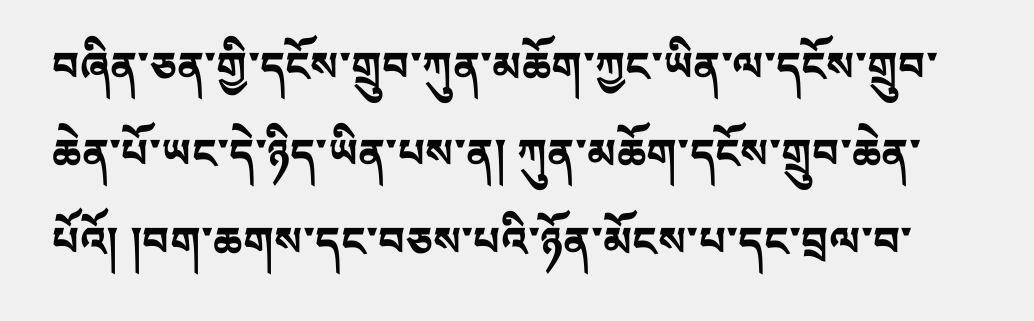བཞིན་ཅན་གྱི་དངོས་གྲུབ་ཀུན་མཆོག་ཀྱང་ཡིན་ལ་དངོས་གྲུབ་ཆེན་པོ་ཡང་དེ་ཉིད་ཡིན་པས་ན། ཀུན་མཆོག་དངོས་གྲུབ་ཆེན་པོའོ། །བག་ཆགས་དང་བཅས་པའི་ཉོན་མོངས་པ་དང་བྲལ་བ་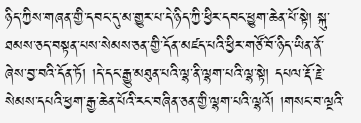ཉིད་ཀྱིས་གཞན་གྱི་དབང་དུ་མ་གྱུར་པ་དེ་ཉིད་ཀྱི་ཕྱིར་དབང་ཕྱུག་ཆེན་པོ་སྟེ། སྐུ་ཐམས་ཅད་བསྟན་པས་སེམས་ཅན་གྱི་དོན་མཛད་པའི་ཕྱིར་གཙོ་བོ་ཉིད་ཡིན་ནོ་ཞེས་བྱ་བའི་དོན་ཏོ། །དེ་དང་རྒྱུ་མཐུན་པའི་ལྷ་ནི་ལྷག་པའི་ལྷ་སྟེ། དཔལ་རྡོ་རྗེ་སེམས་དཔའི་ཕྱག་རྒྱ་ཆེན་པོའི་རང་བཞིན་ཅན་གྱི་ལྷག་པའི་ལྷའོ། །གསང་བ་ལྔའི་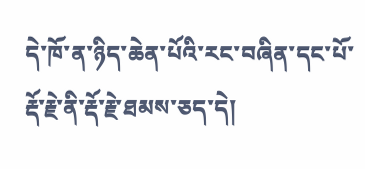དེ་ཁོ་ན་ཉིད་ཆེན་པོའི་རང་བཞིན་དང་པོ་རྡོ་རྗེ་ནི་རྡོ་རྗེ་ཐམས་ཅད་དེ།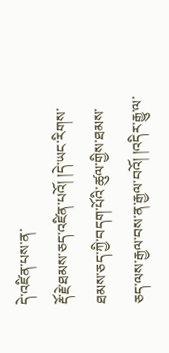དེ་འཛིན་པས་ན་
རྡོ་རྗེ་ཐམས་ཅད་འཛིན་པའོ། །དེ་ཡང་རིགས་ཐམས་ཅད་ཀྱི་བདག་པོའི་ཚུལ་གྱིས་ཐམས་ཅད་ལས་རྒྱལ་བས་ན་རྒྱལ་བའོ། །འདིར་རྒྱུ་ལ་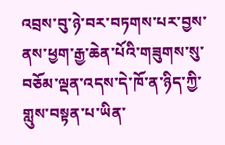འབྲས་བུ་ཉེ་བར་བཏགས་པར་བྱས་ནས་ཕྱག་རྒྱ་ཆེན་པོའི་གཟུགས་སུ་བཅོམ་ལྡན་འདས་དེ་ཁོ་ན་ཉིད་ཀྱི་གླུས་བསྟན་པ་ཡིན་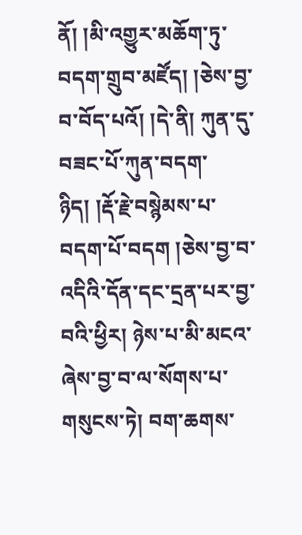ནོ། །མི་འགྱུར་མཆོག་ཏུ་བདག་གྲུབ་མཛོད། །ཅེས་བྱ་བ་བོད་པའོ། །དེ་ནི། ཀུན་དུ་བཟང་པོ་ཀུན་བདག་ཉིད། །རྡོ་རྗེ་བསྙེམས་པ་བདག་པོ་བདག །ཅེས་བྱ་བ་འདིའི་དོན་དང་དྲན་པར་བྱ་བའི་ཕྱིར། ཉེས་པ་མི་མངའ་ཞེས་བྱ་བ་ལ་སོགས་པ་གསུངས་ཏེ། བག་ཆགས་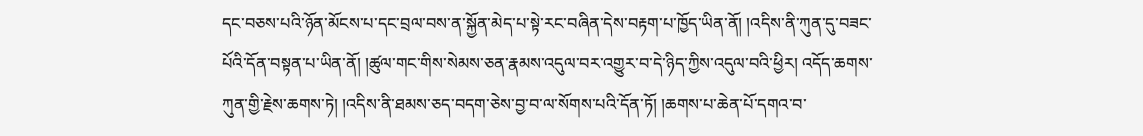དང་བཅས་པའི་ཉོན་མོངས་པ་དང་བྲལ་བས་ན་སྐྱོན་མེད་པ་སྟེ་རང་བཞིན་དེས་བརྟག་པ་ཁྱོད་ཡིན་ནོ། །འདིས་ནི་ཀུན་དུ་བཟང་པོའི་དོན་བསྟན་པ་ཡིན་ནོ། །ཚུལ་གང་གིས་སེམས་ཅན་རྣམས་འདུལ་བར་འགྱུར་བ་དེ་ཉིད་ཀྱིས་འདུལ་བའི་ཕྱིར། འདོད་ཆགས་ཀུན་གྱི་རྗེས་ཆགས་ཏེ། །འདིས་ནི་ཐམས་ཅད་བདག་ཅེས་བྱ་བ་ལ་སོགས་པའི་དོན་ཏོ། །ཆགས་པ་ཆེན་པོ་དགའ་བ་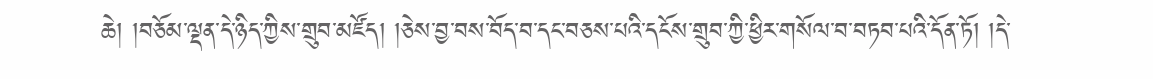ཆེ། །བཅོམ་ལྡན་དེ་ཉིད་ཀྱིས་གྲུབ་མཛོད། །ཅེས་བྱ་བས་བོད་བ་དང་བཅས་པའི་དངོས་གྲུབ་ཀྱི་ཕྱིར་གསོལ་བ་བཏབ་པའི་དོན་ཏོ། །དེ་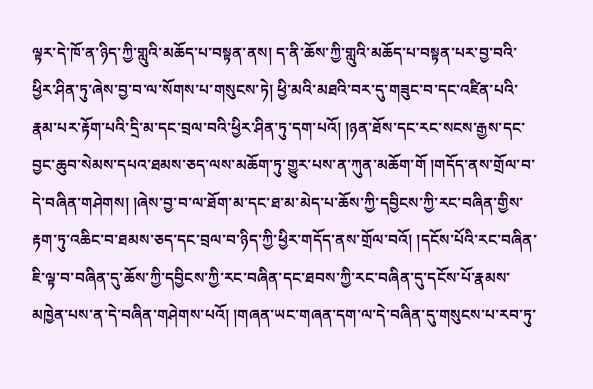ལྟར་དེ་ཁོ་ན་ཉིད་ཀྱི་གླུའི་མཆོད་པ་བསྟན་ནས། ད་ནི་ཆོས་ཀྱི་གླུའི་མཆོད་པ་བསྟན་པར་བྱ་བའི་ཕྱིར་ཤིན་ཏུ་ཞེས་བྱ་བ་ལ་སོགས་པ་གསུངས་ཏེ། ཕྱི་མའི་མཐའི་བར་དུ་གཟུང་བ་དང་འཛིན་པའི་རྣམ་པར་རྟོག་པའི་དྲི་མ་དང་བྲལ་བའི་ཕྱིར་ཤིན་ཏུ་དག་པའོ། །ཉན་ཐོས་དང་རང་སངས་རྒྱས་དང་བྱང་ཆུབ་སེམས་དཔའ་ཐམས་ཅད་ལས་མཆོག་ཏུ་གྱུར་པས་ན་ཀུན་མཆོག་གོ །གདོད་ནས་གྲོལ་བ་དེ་བཞིན་གཤེགས། །ཞེས་བྱ་བ་ལ་ཐོག་མ་དང་ཐ་མ་མེད་པ་ཆོས་ཀྱི་དབྱིངས་ཀྱི་རང་བཞིན་གྱིས་རྟག་ཏུ་འཆིང་བ་ཐམས་ཅད་དང་བྲལ་བ་ཉིད་ཀྱི་ཕྱིར་གདོད་ནས་གྲོལ་བའོ། །དངོས་པོའི་རང་བཞིན་ཇི་ལྟ་བ་བཞིན་དུ་ཆོས་ཀྱི་དབྱིངས་ཀྱི་རང་བཞིན་དང་ཐབས་ཀྱི་རང་བཞིན་དུ་དངོས་པོ་རྣམས་མཁྱེན་པས་ན་དེ་བཞིན་གཤེགས་པའོ། །གཞན་ཡང་གཞན་དག་ལ་དེ་བཞིན་དུ་གསུངས་པ་རབ་ཏུ་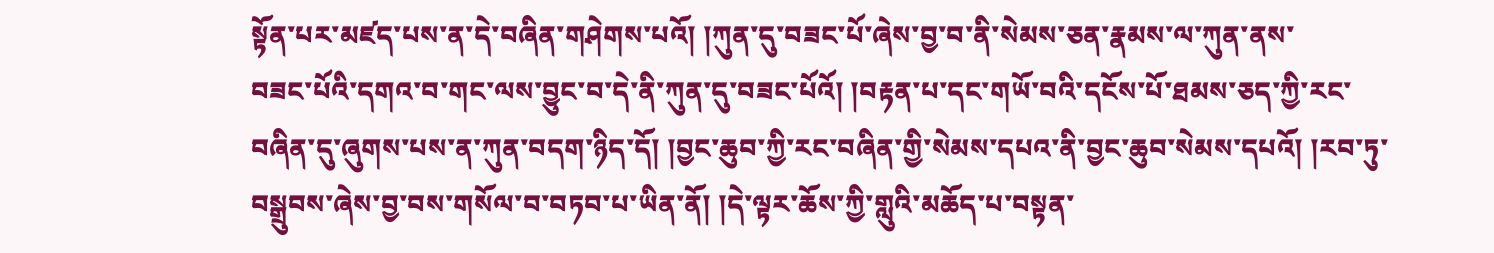སྟོན་པར་མཛད་པས་ན་དེ་བཞིན་གཤེགས་པའོ། །ཀུན་དུ་བཟང་པོ་ཞེས་བྱ་བ་ནི་སེམས་ཅན་རྣམས་ལ་ཀུན་ནས་
བཟང་པོའི་དགའ་བ་གང་ལས་བྱུང་བ་དེ་ནི་ཀུན་དུ་བཟང་པོའོ། །བརྟན་པ་དང་གཡོ་བའི་དངོས་པོ་ཐམས་ཅད་ཀྱི་རང་བཞིན་དུ་ཞུགས་པས་ན་ཀུན་བདག་ཉིད་དོ། །བྱང་ཆུབ་ཀྱི་རང་བཞིན་གྱི་སེམས་དཔའ་ནི་བྱང་ཆུབ་སེམས་དཔའོ། །རབ་ཏུ་བསྒྲུབས་ཞེས་བྱ་བས་གསོལ་བ་བཏབ་པ་ཡིན་ནོ། །དེ་ལྟར་ཆོས་ཀྱི་གླུའི་མཆོད་པ་བསྟན་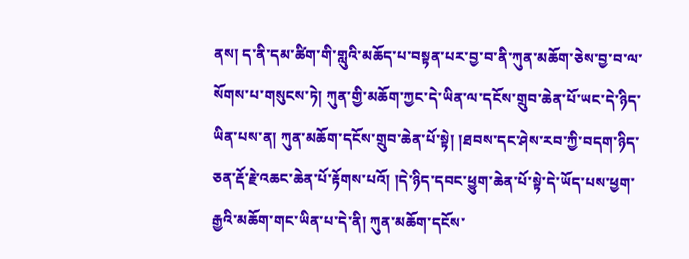ནས། ད་ནི་དམ་ཚིག་གི་གླུའི་མཆོད་པ་བསྟན་པར་བྱ་བ་ནི་ཀུན་མཆོག་ཅེས་བྱ་བ་ལ་སོགས་པ་གསུངས་ཏེ། ཀུན་གྱི་མཆོག་ཀྱང་དེ་ཡིན་ལ་དངོས་གྲུབ་ཆེན་པོ་ཡང་དེ་ཉིད་ཡིན་པས་ན། ཀུན་མཆོག་དངོས་གྲུབ་ཆེན་པོ་སྟེ། །ཐབས་དང་ཤེས་རབ་ཀྱི་བདག་ཉིད་ཅན་རྡོ་རྗེ་འཆང་ཆེན་པོ་རྟོགས་པའོ། །དེ་ཉིད་དབང་ཕྱུག་ཆེན་པོ་སྟེ་དེ་ཡོད་པས་ཕྱག་རྒྱའི་མཆོག་གང་ཡིན་པ་དེ་ནི། ཀུན་མཆོག་དངོས་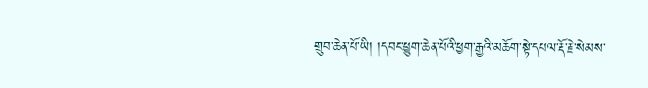གྲུབ་ཆེན་པོ་ཡི། །དབང་ཕྱུག་ཆེན་པོའི་ཕྱག་རྒྱའི་མཆོག་སྟེ་དཔལ་རྡོ་རྗེ་སེམས་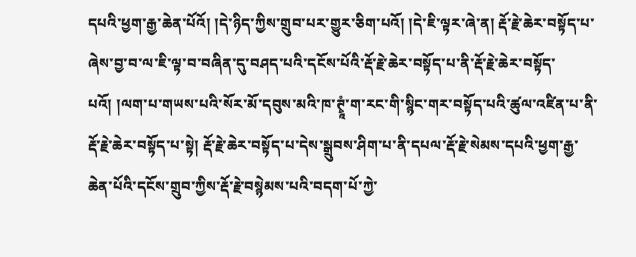དཔའི་ཕྱག་རྒྱ་ཆེན་པོའོ། །དེ་ཉིད་ཀྱིས་གྲུབ་པར་གྱུར་ཅིག་པའོ། །དེ་ཇི་ལྟར་ཞེ་ན། རྡོ་རྗེ་ཆེར་བསྟོད་པ་ཞེས་བྱ་བ་ལ་ཇི་ལྟ་བ་བཞིན་དུ་བཤད་པའི་དངོས་པོའི་རྡོ་རྗེ་ཆེར་བསྟོད་པ་ནི་རྡོ་རྗེ་ཆེར་བསྟོད་པའོ། །ལག་པ་གཡས་པའི་སོར་མོ་དབུས་མའི་ཁ་ཊྭཱཾ་ག་རང་གི་སྙིང་གར་བསྟོད་པའི་ཚུལ་འཛིན་པ་ནི་རྡོ་རྗེ་ཆེར་བསྟོད་པ་སྟེ། རྡོ་རྗེ་ཆེར་བསྟོད་པ་དེས་སྒྲུབས་ཤིག་པ་ནི་དཔལ་རྡོ་རྗེ་སེམས་དཔའི་ཕྱག་རྒྱ་ཆེན་པོའི་དངོས་གྲུབ་ཀྱིས་རྡོ་རྗེ་བསྙེམས་པའི་བདག་པོ་ཀྱེ་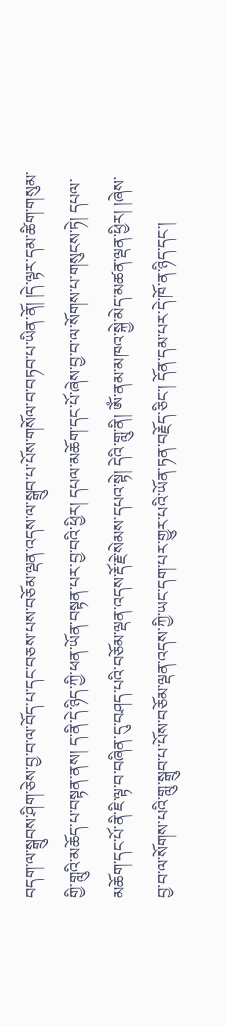བདག་ལ་སྒྲུབས་ཤིག་ཅེས་བྱ་བ་ལ་བོད་པ་དང་བཅས་པས་བཅོམ་ལྡན་འདས་ལ་སྒྲུབ་པ་པོས་གསོལ་བ་བཏབ་པ་ཡིན་ནོ། །དེ་ལྟར་དམ་ཚིག་གསུམ་གྱི་གླུའི་མཆོད་པ་བསྟན་ནས། ད་ནི་དེ་ཉིད་ཀྱི་ཕན་ཡོན་བསྟན་པར་བྱ་བའི་ཕྱིར། དཔལ་མཆོག་དང་པོ་ཞེས་བྱ་བ་ལ་སོགས་པ་གསུངས་ཏེ། དཔལ་མཆོག་དང་པོ་ནི་ཇི་ལྟ་བ་བཞིན་དུ་བཤད་པའི་བཅོམ་ལྡན་འདས་རྡོ་རྗེ་སེམས་དཔའ་སྟེ། དེའི་གླུ་ནི། ཨོཾ་ནམ་མཁའ་སྐྱེ་མེད་མཚན་ལྡན་ཕྱིར། །ཞེས་བྱ་བ་ལ་སོགས་པའི་གླུ་སྒྲུབ་པ་པོས་བཅོམ་ལྡན་འདས་ཀྱི་ཡང་དག་པར་གྱུར་པའི་ཡོན་ཏན་བརྗོད་ཅིང་། དོན་དམ་པར་དེ་ཁོ་ན་ཉིད་དང་།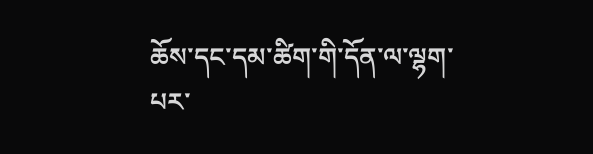ཆོས་དང་དམ་ཚིག་གི་དོན་ལ་ལྷག་པར་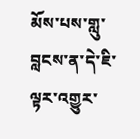མོས་པས་གླུ་བླངས་ན་དེ་ཇི་ལྟར་འགྱུར་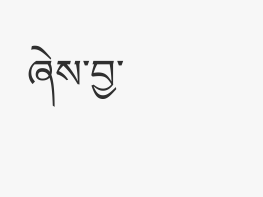ཞེས་བྱ་